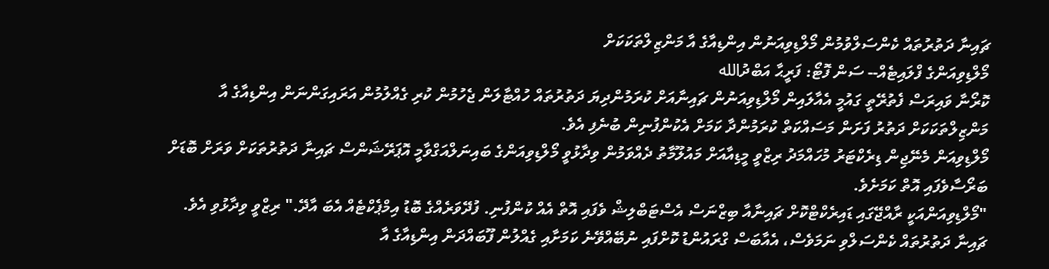ޗައިނާ ދަތުރުތައް ކެންސަލްވުމުން މޯލްޑިވިއަނުން އިންޑިއާގެ އާ މަންޒިލްތަކަކަށް
މޯލްޑިވިއަންގެ ފްލައިޓެއް-- ސަން ފޮޓޯ: ފަރީޙާ އަބްދުالله
ކޮރޯނާ ވައިރަސް ފެތުރޭތީ ގައުމީ އެއާލައިން މޯލްޑިވިއަނުން ޗައިނާއަށް ކުރަމުންދިޔަ ދަތުރުތައް ހުއްޓާލަން ޖެހުމުން ކުރި ގެއްލުމުން އަރައިގަންނަން އިންޑިއާގެ އާ މަންޒިލްތަކަކަށް ދަތުރު ފަށަން މަސައްކަތް ކުރަމުންދާ ކަމަށް އެކުންފުނިން ބުނެފި އެވެ.
މޯލްޑިވިއަން މެނޭޖިން ޑިރެކްޓަރު މުހައްމަދު ރިޒްވީ މީޑިއާއަށް މައުލޫމާތު ދެއްވަމުން ވިދާޅުވީ މޯލްޑިވިއަންގެ ބައިނަލްއަގްވާމީ އޮޕަރޭޝަންސް ޗައިނާ ދަތުރުތަކަށް ވަރަށް ބޮޑަށް ބަރޯސާވެފައި އޮތް ކަމަށެވެ.
"މޯލްޑިވިއަންއަކީ ރާއްޖޭގައި ޑައިރެކްޓްކޮށް ޗައިނާއާ ބިޒްނަސް އެސްޓަބްލިޝް ވެފައި އޮތް އެއް ކުންފުނި. ފުދޭވަރެއްގެ ބޮޑު އިމްޕެކްޓެއް އެބަ އާދޭ." ރިޒްވީ ވިދާޅުވި އެވެ.
ޗައިނާ ދަތުރުތައް ކެންސަލްވި ނަމަވެސް، އެއާބަސް ގްރައުންޑު ކޮށްފައި ނުބޭއްވޭނެ ކަމަށާއި ގެއްލުން ފޫބައްދަން އިންޑިއާގެ އާ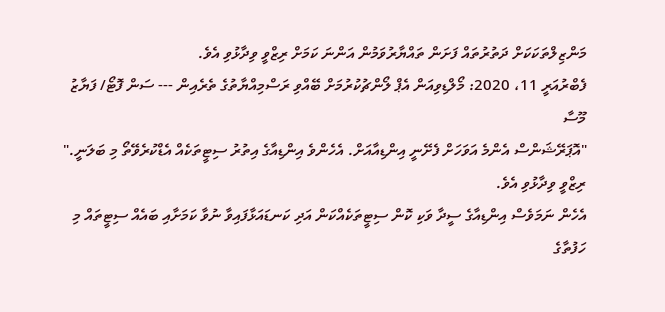މަންޒިލްތަކަކަށް ދަތުރުތައް ފަށަން ތައްޔާރުވަމުން އަންނަ ކަމަށް ރިޒްވީ ވިދާޅުވި އެވެ.
ފެބްރުއަރީ 11، 2020: މޯލްޑިވިއަން އެޕް ލޯންޗުކުރުމަށް ބޭއްވި ރަސްމިއްޔާތުގެ ތެރެއިން --- ސަން ފޮޓޯ/ ފަޔާޒު މޫސާ
"އޮޕަރޭޝަންސް އެންމެ އަވަހަށް ފެށޭނީ އިންޑިއާއަށް. އެހެންވެ އިންޑިއާގެ އިތުރު ސިޓީތަކެއް އެޑްކުރެވޭތޯ މި ބަލަނީ." ރިޒްވީ ވިދާޅުވި އެވެ.
އެހެން ނަމަވެސް އިންޑިއާގެ ސީދާ ވަކި ކޮން ސިޓީތަކެއްކަން އަދި ކަނޑައަޅާފައިވާ ނުވާ ކަމަށާއި ބައެއް ސިޓީތައް މި ހަފުތާގެ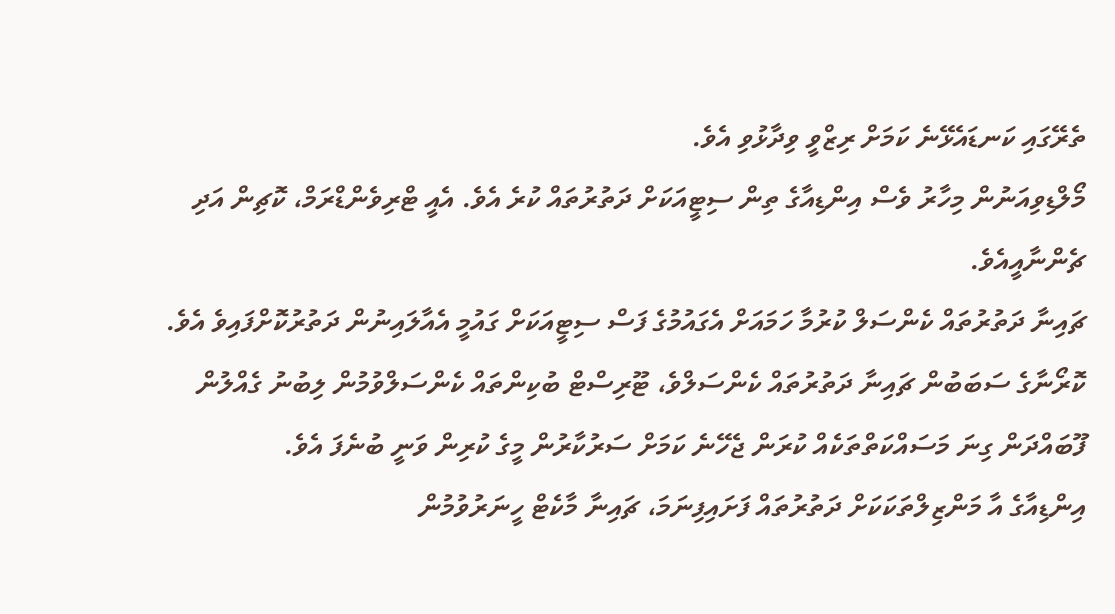ތެރޭގައި ކަނޑައެޅޭނެ ކަމަށް ރިޒްވީ ވިދާޅުވި އެވެ.
މޯލްޑިވިއަނުން މިހާރު ވެސް އިންޑިއާގެ ތިން ސިޓީއަކަށް ދަތުރުތައް ކުރެ އެވެ. އެއީ ޓްރިވެންޑްރަމް، ކޮޗިން އަދި ޗެންނާއީއެވެ.
ޗައިނާ ދަތުރުތައް ކެންސަލް ކުރުމާ ހަމައަށް އެގައުމުގެ ފަސް ސިޓީއަކަށް ގައުމީ އެއާލައިނުން ދަތުރުކޮށްފައިވެ އެވެ.
ކޮރޯނާގެ ސަބަބުން ޗައިނާ ދަތުރުތައް ކެންސަލްވެ، ޓޫރިސްޓް ބުކިންތައް ކެންސަލްވުމުން ލިބުނު ގެއްލުން ފޫބައްދަން ގިނަ މަސައްކަތްތަކެއް ކުރަން ޖެހޭނެ ކަމަށް ސަރުކާރުން މީގެ ކުރިން ވަނީ ބުނެފަ އެވެ.
އިންޑިއާގެ އާ މަންޒިލްތަކަކަށް ދަތުރުތައް ފަށައިފިނަމަ، ޗައިނާ މާކެޓް ހީނަރުވުމުން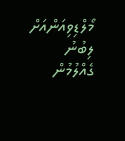މޯލްޑިވިއަންއަށް ލިބުނު ގެއްލުމުން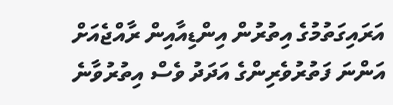އަރައިގަތުމުގެ އިތުރުން އިންޑިއާއިން ރާއްޖެއަށް އަންނަ ފަތުރުވެރިންގެ އަދަދު ވެސް އިތުރުވާނެ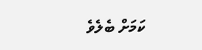ކަމަށް ބެލެވެ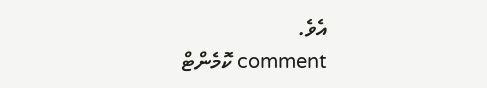އެވެ.
comment ކޮމެންޓް